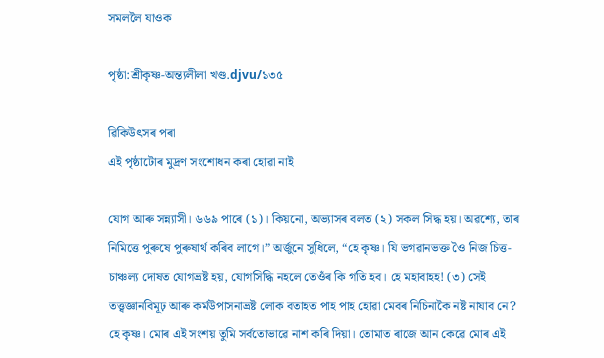সমললৈ যাওক

পৃষ্ঠা:শ্ৰীকৃষ্ণ-অন্ত্যলীলা খণ্ড.djvu/১৩৫

ৱিকিউৎসৰ পৰা
এই পৃষ্ঠাটোৰ মুদ্ৰণ সংশোধন কৰা হোৱা নাই

যোগ আৰু সন্ন্যাসী। ৬৬৯ পাৰে (১)। কিয়নো, অভ্যাসৰ বলত (২) সকল সিদ্ধ হয়। অৱশ্যে, তাৰ নিমিত্তে পুৰুষে পুৰুষাৰ্থ কৰিব লাগে।” অৰ্জুনে সুধিলে, “হে কৃষ্ণ। যি ভগৱানভক্ত ওৈ নিজ চিত্ত- চাঞ্চল্য দোষত যোগভ্ৰষ্ট হয়, যোগসিদ্ধি নহলে তেওঁৰ কি গতি হব। হে মহাবাহহ! (৩) সেই তত্ত্বজ্ঞানবিমূঢ় আৰু কৰ্মউপাসনাভ্ৰষ্ট লোক বতাহত পাহ পাহ হোৱা মেবৰ নিচিনাকৈ নষ্ট নাযাব নে? হে কৃষ্ণ। মোৰ এই সংশয় তুমি সৰ্বতোভাৱে নাশ কৰি দিয়া। তোমাত ৰাজে আন কেৱে মোৰ এই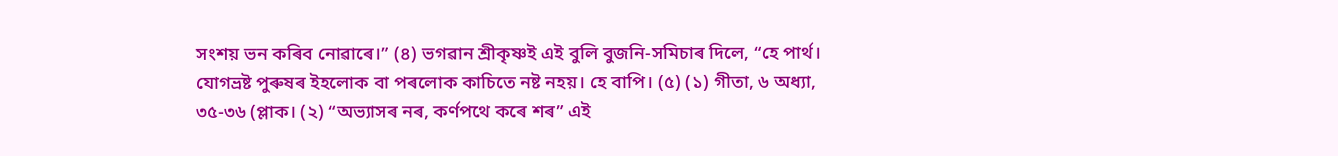সংশয় ভন কৰিব নোৱাৰে।” (৪) ভগৱান শ্ৰীকৃষ্ণই এই বুলি বুজনি-সমিচাৰ দিলে, “হে পাৰ্থ। যোগভ্ৰষ্ট পুৰুষৰ ইহলোক বা পৰলোক কাচিতে নষ্ট নহয়। হে বাপি। (৫) (১) গীতা, ৬ অধ্যা, ৩৫-৩৬ (প্লাক। (২) “অভ্যাসৰ নৰ, কৰ্ণপথে কৰে শৰ” এই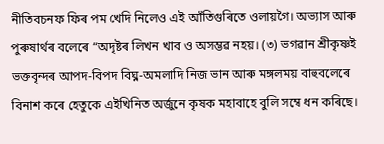নীতিবচনফ ফিৰ পম খেদি নিলেও এই আঁতিগুৰিতে ওলায়গৈ। অভ্যাস আৰু পুৰুষাৰ্থৰ বলেৰে “অদৃষ্টৰ লিখন খাব ও অসম্ভৱ নহয়। (৩) ভগৱান শ্ৰীকৃষ্ণই ভক্তবৃন্দৰ আপদ-বিপদ বিঘ্ন-অমলাদি নিজ ভান আৰু মঙ্গলময় বাহুবলেৰে বিনাশ কৰে হেতুকে এইখিনিত অৰ্জুনে কৃষক মহাবাহে বুলি সম্বে ধন কৰিছে।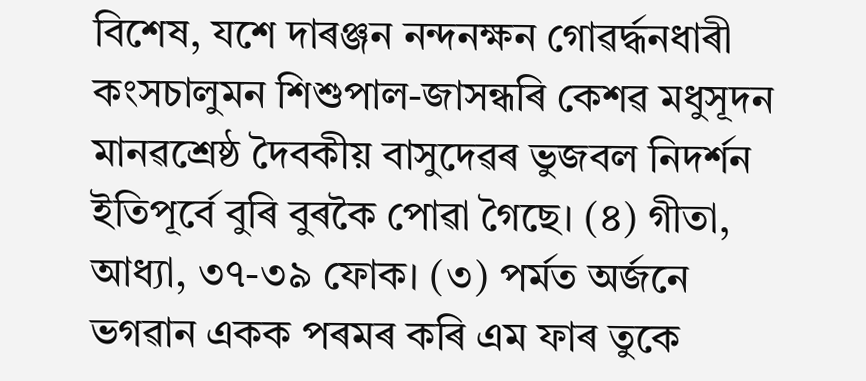বিশেষ, যশে দাৰঞ্জন নন্দনক্ষন গোৱৰ্দ্ধনধাৰী কংসচালুমন শিশুপাল-জাসন্ধৰি কেশৱ মধুসূদন মানৱশ্ৰেষ্ঠ দৈবকীয় বাসুদেৱৰ ভুজবল নিদৰ্শন ইতিপূৰ্বে বুৰি বুৰকৈ পোৱা গৈছে। (৪) গীতা, আধ্যা, ৩৭-৩৯ ফোক। (৩) পৰ্মত অৰ্জনে ভগৱান একক পৰমৰ কৰি এম ফাৰ তুকে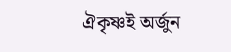ঐকৃষ্ণই অৰ্জুন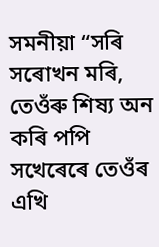সমনীয়া “সৰি সৰোখন মৰি, তেওঁৰু শিষ্য অন কৰি পপি সখেৰেৰে তেওঁৰ এখি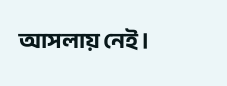আসলায় নেই।